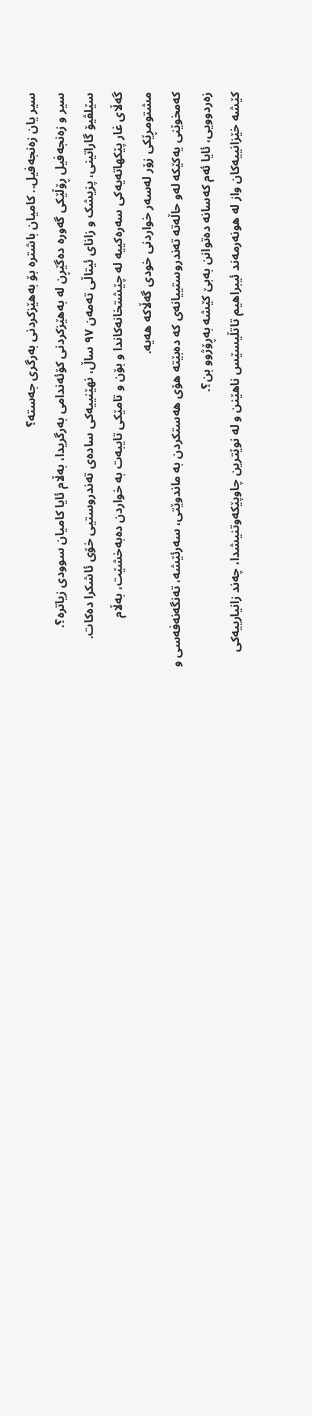سیر یان زەنجەفیل.. کامیان باشترە بۆ بەهێزکردنی بەرگری جەستە؟
سیر و زەنجەفیل ڕۆڵێکی گەورە دەگێڕن لە بەهێزکردنی کۆئەندامی بەرگریدا، بەڵام ئایا کامیان سوودی زیاترە؟.
سێلڤیۆ گاراتینی، پزیشک و زانای ئیتاڵی تەمەن ٩٧ ساڵ، نهێنییەکی سادەی تەندروستیی خۆی ئاشکرا دەکات.
گەڵای غار پێکهاتەیەکی سەرەکییە لە چێشتخانەکاندا و بۆن و تامێکی تایبەت بە خواردن دەبەخشێت، بەڵام مشتومڕێکی زۆر لەسەر خواردنی خودی گەڵاکە هەیە.
کەمخوێنی یەکێکە لەو حاڵەتە تەندروستییانەی کە دەبێتە هۆی هەستکردن بە ماندوێتی، سەرئێشە، تەنگەنەفەسی و زەردوویی، ئایا ئەم کەسانە دەتوانن بەبێ کێشە بەڕۆژوو بن؟.
کێشە خێزانییەکان واز لە هونەرمەند ئیبراهیم تاتڵیسێس ناهێنن و لە نوێترین چاوپێکەوتنیشدا، چەند زانیارییەکی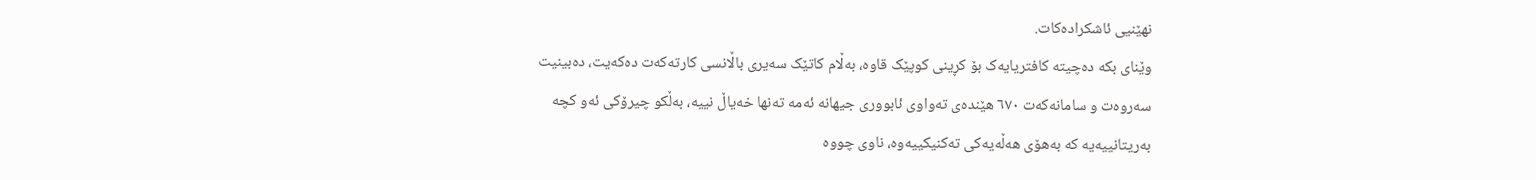نهێنیی ئاشکرادەکات.
وێنای بکە دەچیتە کافتریایەک بۆ کڕینی کوپێک قاوە، بەڵام کاتێک سەیری باڵانسی کارتەکەت دەکەیت، دەبینیت سەروەت و سامانەکەت ٦٧٠ هێندەی تەواوی ئابووری جیهانە ئەمە تەنها خەیاڵ نییە، بەڵکو چیرۆکی ئەو کچە بەریتانییەیە کە بەهۆی هەڵەیەکی تەکنیکییەوە، ناوی چووە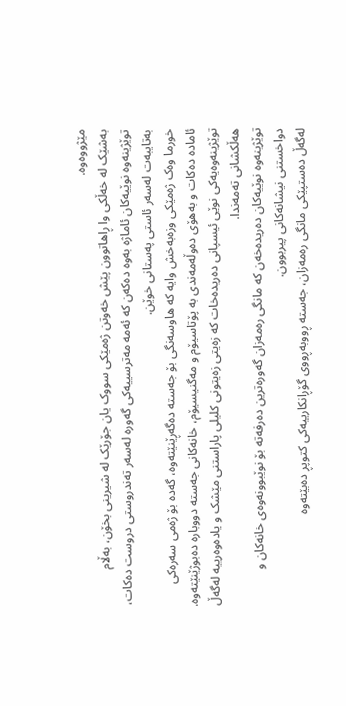مێژووەوە.
بەشێک لە خەڵکی وا ڕاهاتوون پێش خەوتن ژەمێکی سووک یان جۆرێک لە شیرینی بخۆن، بەڵام توێژینەوە نوێیەکان ئاماژە بەوە دەکەن کە ئەمە مەترسییەکی گەورە لەسەر تەندروستی دروست دەکات، بەتایبەت لەسەر ئاستی پەستانی خوێن.
خورما وەک ژەمێکی وزەبەخش وایە کە هاوسەنگی بۆ جەستە دەگەڕێنێتەوە، گەدە بۆ ژەمی سەرەکی ئامادە دەکات و بەهۆی دەوڵەمەندی بە پۆتاسیۆم و مەگنیسیۆم، خانەکانی جەستە دووبارە دەبوژێنێتەوە.
توێژینەوەیەکی نوێی ئیسپانی دەریدەخات کە زەیتی زەیتونی کلیلی پاراستنی مێشک و یادەوەرییە لەگەڵ هەڵکشانی تەمەندا.
توێژینەوە نوێیەکان دەریدەخەن کە مانگی رەمەزان گەورەترین دەرفەتە بۆ نوێبوونەوەی خانەکان و دواخستنی نیشانەکانی پیربوون.
لەگەڵ دەستپێکی مانگی رەمەزان، جەستە ڕووبەڕووی گۆڕانکارییەکی کتوپڕ دەبێتەوە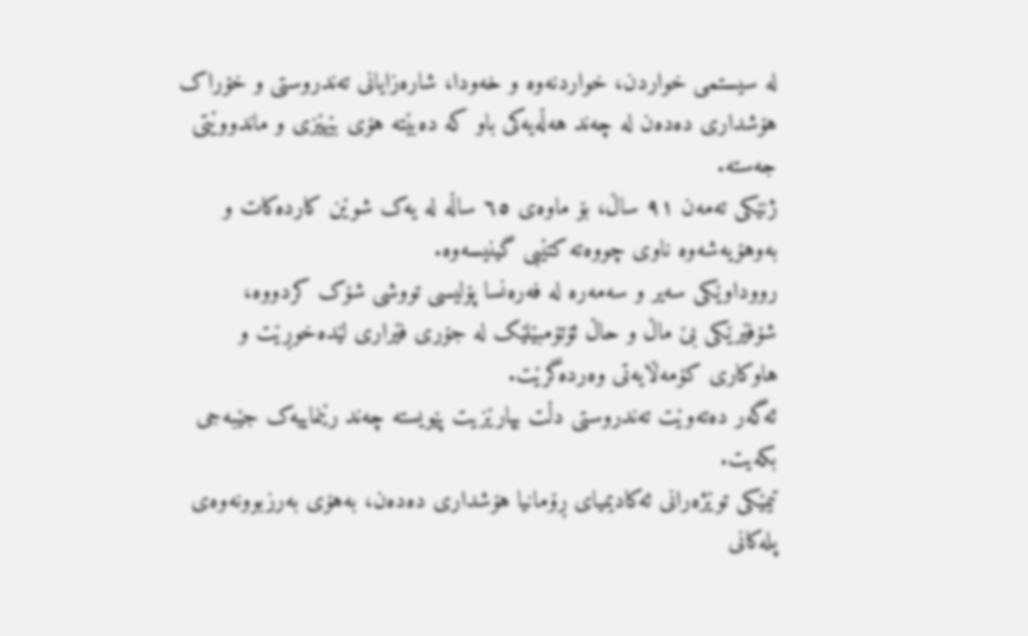لە سیستمی خواردن، خواردنەوە و خەودا، شارەزایانی تەندروستی و خۆراک هۆشداری دەدەن لە چەند هەڵەیەکی باو کە دەبێتە هۆی بێهێزی و ماندووێتی جەستە.
ژنێکی تەمەن ٩١ ساڵ، بۆ ماوەی ٦٥ ساڵە لە یەک شوێن کاردەکات و بەوهۆیەشەوە ناوی چووەتە کتێبی گینیسەوە.
رووداوێکی سەیر و سەمەرە لە فەرەنسا پۆلیسی تووشى شۆک کردووە، شۆفێرێکی بێ ماڵ و حاڵ ئۆتۆمبێلێک لە جۆری فێراری لێدەخوڕێت و هاوکاری کۆمەڵایەتی وەردەگرێت.
ئەگەر دەتەوێت تەندروستی دڵت بپارێزیت پێویستە چەند رێنماییەک جێبەجی بکەیت.
تیمێکی توێژەرانی ئەکادیمیای ڕۆمانیا هۆشداری دەدەن، بەهۆی بەرزبوونەوەی پلەکانی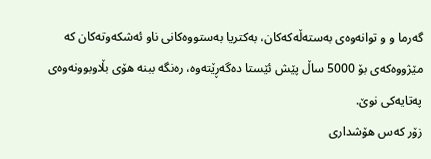گەرما و و توانەوەی بەستەڵەکەکان، بەکتریا بەستووەکانی ناو ئەشکەوتەکان کە مێژووەکەی بۆ 5000 ساڵ پێش ئێستا دەگەڕێتەوە، رەنگە ببنە هۆی بڵاوبوونەوەی پەتایەکی نوێ.
زۆر کەس هۆشداری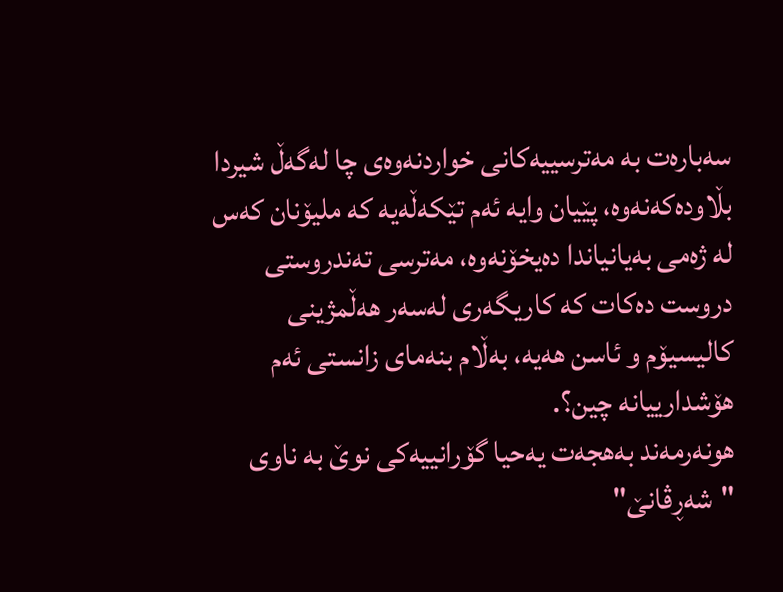سەبارەت بە مەترسییەکانی خواردنەوەی چا لەگەڵ شیردا بڵاودەکەنەوە، پێیان وایە ئەم تێکەڵەیە کە ملیۆنان کەس لە ژەمی بەیانیاندا دەیخۆنەوە، مەترسی تەندروستی دروست دەکات کە کاریگەری لەسەر هەڵمژینی کالیسیۆم و ئاسن هەیە، بەڵام بنەمای زانستی ئەم هۆشدارییانە چین؟.
هونەرمەند بەهجەت یەحیا گۆرانییەکی نوێ بە ناوی "شەڕڤانێ"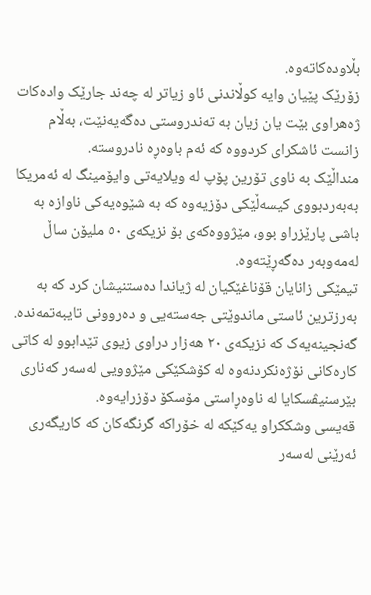بڵاودەکاتەوە.
زۆرێک پێیان وایە کوڵاندنی ئاو زیاتر لە چەند جارێک وادەکات ژەهراوی بێت یان زیان بە تەندروستی دەگەیەنێت، بەڵام زانست ئاشکرای کردووە کە ئەم باوەڕە نادروستە.
منداڵێک بە ناوی تۆرین پۆپ لە ویلایەتی وایۆمینگ لە ئەمریکا بەبەردبووی کیسەڵێکی دۆزیەوە کە بە شێوەیەکی ناوازە بە باشی پارێزراو بوو، مێژووەکەی بۆ نزیکەی ٥٠ ملیۆن ساڵ لەمەوبەر دەگەڕێتەوە.
تیمێکی زانایان قۆناغێکیان لە ژیاندا دەستنیشان کرد کە بە بەرزترین ئاستی ماندوێتی جەستەیی و دەروونی تایبەتمەندە.
گەنجینەیەک کە نزیکەی ٢٠ هەزار دراوی زیوی تێدابوو لە کاتی کارەکانی نۆژەنکردنەوە لە کۆشکێکی مێژوویی لەسەر کەناری بێرسنیڤسکایا لە ناوەڕاستی مۆسکۆ دۆزرایەوە.
قەیسی وشککراو یەکێکە لە خۆراکە گرنگەکان کە کاریگەری ئەرێنی لەسەر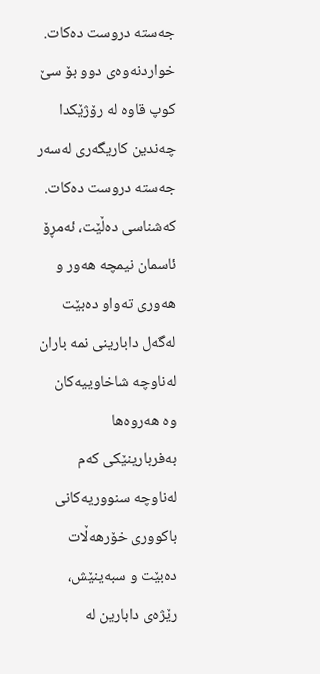جەستە دروست دەکات.
خواردنەوەی دوو بۆ سێ کوپ قاوە لە رۆژێکدا چەندین کاریگەری لەسەر جەستە دروست دەکات.
کەشناسی دەڵێت، ئەمڕۆ ئاسمان نیمچە هەور و هەوری تەواو دەبێت لەگەل دابارینی نمە باران لەناوچە شاخاوییەکان وە هەروەها بەفربارینێکی کەم لەناوچە سنووریەکانی باکووری خۆرهەڵات دەبێت و سبەینێش، رێژەی دابارین لە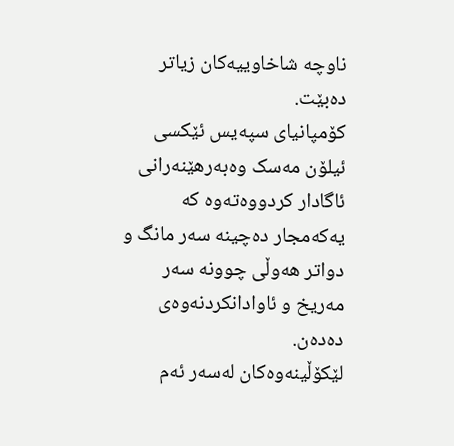ناوچە شاخاوییەکان زیاتر دەبێت.
کۆمپانیای سپەیس ئێکسی ئیلۆن مەسک وەبەرهێنەرانی ئاگادار کردووەتەوە کە یەکەمجار دەچینە سەر مانگ و دواتر هەوڵی چوونە سەر مەریخ و ئاوادانکردنەوەی دەدەن.
لێکۆڵینەوەکان لەسەر ئەم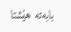بابەتە هێشتا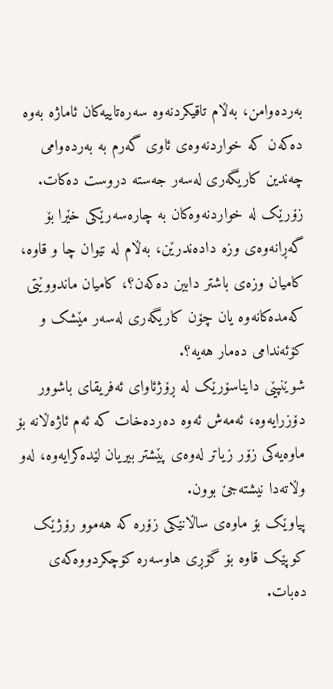بەردەوامن، بەڵام تاقیکردنەوە سەرەتاییەکان ئاماژە بەوە دەکەن کە خواردنەوەی ئاوی گەرم بە بەردەوامی چەندین کاریگەری لەسەر جەستە دروست دەکات.
زۆرێک لە خواردنەوەکان بە چارەسەرێکی خێرا بۆ گەڕانەوەی وزە دادەندرێن، بەڵام لە نێوان چا و قاوە، کامیان وزەی باشتر دابین دەکەن؟، کامیان ماندووێتی کەمدەکانەوە یان چۆن کاریگەری لەسەر مێشک و کۆئەندامی دەمار هەیە؟.
شوێنپێی دایناسۆرێک لە ڕۆژئاوای ئەفریقای باشوور دۆزرایەوە، ئەمەش ئەوە دەردەخات کە ئەم ئاژەڵانە بۆ ماوەیەکی زۆر زیاتر لەوەی پێشتر بیریان لێدەکرایەوە، لەو وڵاتەدا نیشتەجێ بوون.
پیاوێک بۆ ماوەی ساڵانێکی زۆرە کە هەموو رۆژێک کوپێک قاوە بۆ گۆڕی هاوسەرە کۆچکردووەکەی دەبات.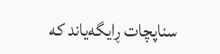سناپچات ڕایگەیاند کە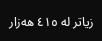زیاتر لە ٤١٥ هەزار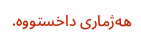هەژماری داخستووە.